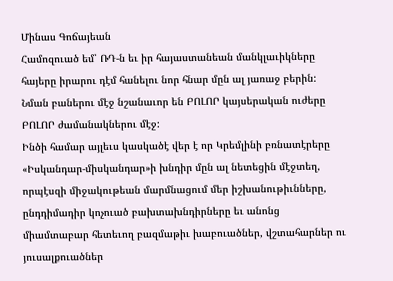Մինաս Գոճայեան
Համոզուած եմ՝ ՌԴ-ն եւ իր հայաստանեան մանկլաւիկները հայերը իրարու դէմ հանելու նոր հնար մըն ալ յառաջ բերին: Նման բաներու մէջ նշանաւոր են ԲՈԼՈՐ կայսերական ուժերը ԲՈԼՈՐ ժամանակներու մէջ:
Ինծի համար այլեւս կասկածէ վեր է որ Կրեմլինի բռնատէրերը «Իսկանդար-միսկանդար»ի խնդիր մըն ալ նետեցին մէջտեղ, որպէսզի միջակութեան մարմնացում մեր իշխանութիւնները, ընդդիմադիր կոչուած բախտախնդիրները եւ անոնց միամտաբար հետեւող բազմաթիւ խաբուածներ, վշտահարներ ու յուսալքուածներ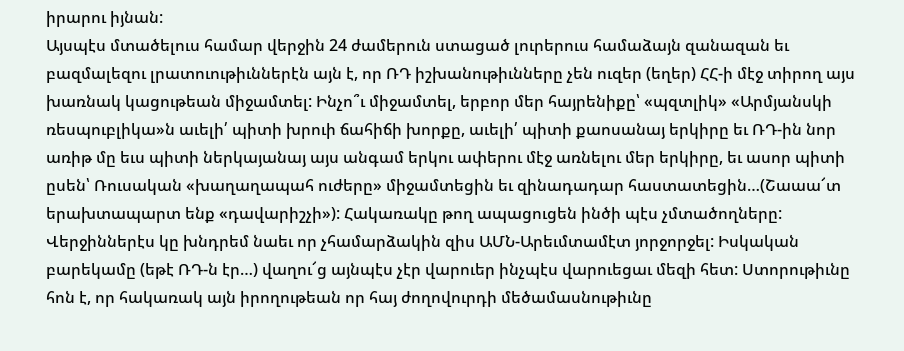իրարու իյնան:
Այսպէս մտածելուս համար վերջին 24 ժամերուն ստացած լուրերուս համաձայն զանազան եւ բազմալեզու լրատուութիւններէն այն է, որ ՌԴ իշխանութիւնները չեն ուզեր (եղեր) ՀՀ-ի մէջ տիրող այս խառնակ կացութեան միջամտել: Ինչո՞ւ միջամտել, երբոր մեր հայրենիքը՝ «պզտլիկ» «Արմյանսկի ռեսպուբլիկա»ն աւելի՛ պիտի խրուի ճահիճի խորքը, աւելի՛ պիտի քաոսանայ երկիրը եւ ՌԴ-ին նոր առիթ մը եւս պիտի ներկայանայ այս անգամ երկու ափերու մէջ առնելու մեր երկիրը, եւ ասոր պիտի ըսեն՝ Ռուսական «խաղաղապահ ուժերը» միջամտեցին եւ զինադադար հաստատեցին…(Շաաա՜տ երախտապարտ ենք «դավարիշչի»): Հակառակը թող ապացուցեն ինծի պէս չմտածողները:
Վերջիններէս կը խնդրեմ նաեւ որ չհամարձակին զիս ԱՄՆ-Արեւմտամէտ յորջորջել: Իսկական բարեկամը (եթէ ՌԴ-ն էր…) վաղու՜ց այնպէս չէր վարուեր ինչպէս վարուեցաւ մեզի հետ: Ստորութիւնը հոն է, որ հակառակ այն իրողութեան որ հայ ժողովուրդի մեծամասնութիւնը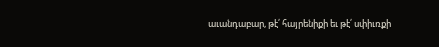աւանդաբար, թէ՛ հայրենիքի եւ թէ՛ սփիւռքի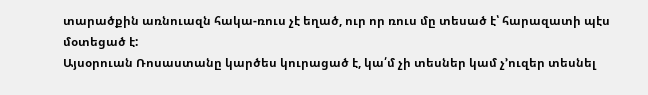տարածքին առնուազն հակա-ռուս չէ եղած, ուր որ ռուս մը տեսած է՝ հարազատի պէս մօտեցած է:
Այսօրուան Ռոսաստանը կարծես կուրացած է, կա՛մ չի տեսներ կամ չ’ուզեր տեսնել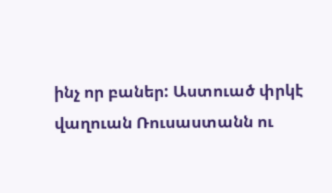ինչ որ բաներ: Աստուած փրկէ վաղուան Ռուսաստանն ու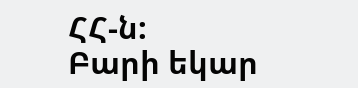ՀՀ-ն:
Բարի եկար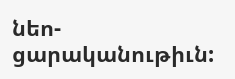նեո-ցարականութիւն: